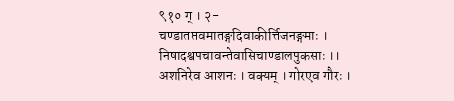९१० ग् । २-
चण्डातप्तवमातङ्गदिवाकीर्त्तिजनङ्गमाः ।
निषादश्वपचावन्तेवासिचाण्डालपुकसाः ।।
अशनिरेव आशनः । वक्यम् । गोरएव गौरः ।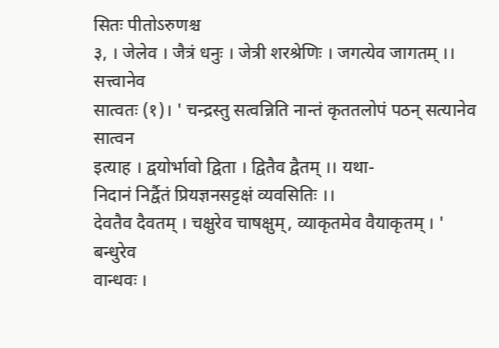सितः पीतोऽरुणश्च
३, । जेलेव । जैत्रं धनुः । जेत्री शरश्रेणिः । जगत्येव जागतम् ।। सत्त्वानेव
सात्वतः (१)। ' चन्द्रस्तु सत्वन्निति नान्तं कृततलोपं पठन् सत्यानेव सात्वन
इत्याह । द्वयोर्भावो द्विता । द्वितैव द्वैतम् ।। यथा-
निदानं निर्द्वैतं प्रियज्ञनसट्टक्षं व्यवसितिः ।।
देवतैव दैवतम् । चक्षुरेव चाषक्षुम्, व्याकृतमेव वैयाकृतम् । ' बन्धुरेव
वान्धवः ।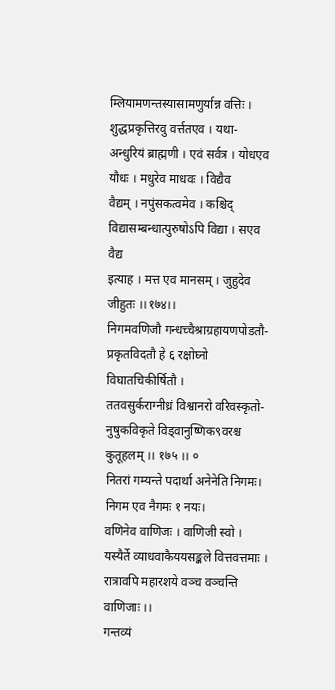म्लियामणन्तस्यासामणुर्यान्न वत्तिः । शुद्धप्रकृत्तिरवु वर्त्ततएव । यथा-
अन्धुरियं ब्राह्मणी । एवं सर्वत्र । योधएव यौधः । मधुरेव माधवः । विद्यैव
वैद्यम् । नपुंसकत्वमेव । कश्चिद् विद्यासम्बन्धात्पुरुषोऽपि विद्या । सएव वैद्य
इत्याह । मत्त एव मानसम् । जुहुदेव जीहुतः ।।१७४।।
निगमवणिजौ गन्धच्चैश्राग्रहायणपोडतौ-
प्रकृतविदतौ हे ६ रक्षोघ्नो विघातचिकीर्षितौ ।
ततवसुर्कराग्नीध्रं विश्वानरो वरिवस्कृतो-
नुषुकविकृते विड्वानुष्णिक९वरश्च कुतूहलम् ।। १७५ ।। ०
नितरां गम्यन्ते पदार्था अनेनेति निगमः। निगम एव नैगमः १ नयः।
वणिनेव वाणिजः । वाणिजी स्वो ।
यस्यैर्ते व्याधवाकैययसङ्कले वित्तवत्तमाः ।
रात्रावपि महारशये वञ्च वञ्चन्ति वाणिजाः ।।
गन्तव्यं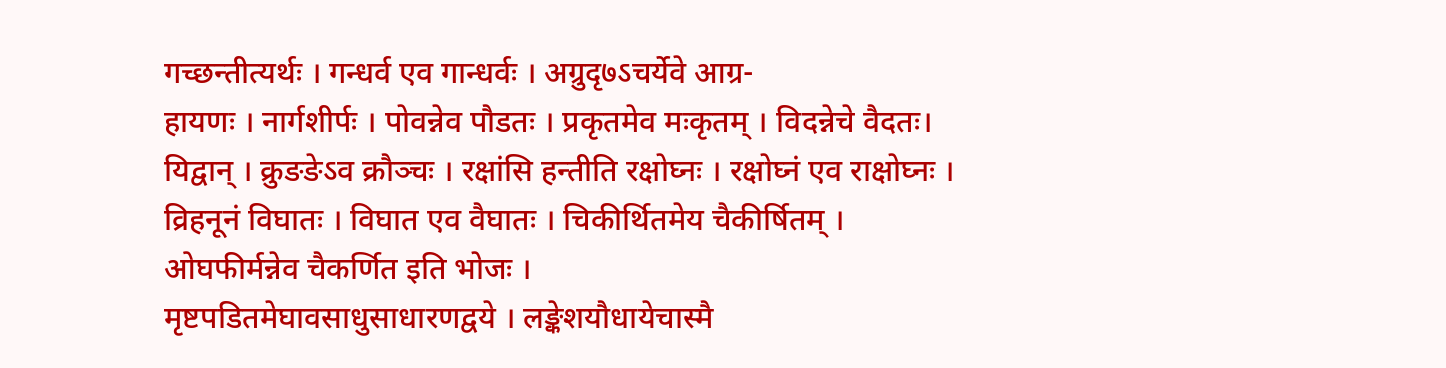गच्छन्तीत्यर्थः । गन्धर्व एव गान्धर्वः । अग्रुदृ७ऽचर्येवे आग्र-
हायणः । नार्गशीर्पः । पोवन्नेव पौडतः । प्रकृतमेव मःकृतम् । विदन्नेचे वैदतः।
यिद्वान् । क्रुङङेऽव क्रौञ्चः । रक्षांसि हन्तीति रक्षोघ्नः । रक्षोघ्नं एव राक्षोघ्नः ।
व्रिहनूनं विघातः । विघात एव वैघातः । चिकीर्थितमेय चैकीर्षितम् ।
ओघफीर्मन्नेव चैकर्णित इति भोजः ।
मृष्टपडितमेघावसाधुसाधारणद्वये । लङ्केशयौधायेचास्मै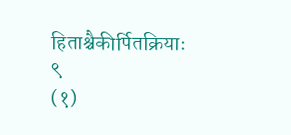हिताश्चैकीर्पितक्रियाः
९
(१)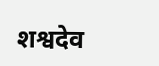शश्वदेव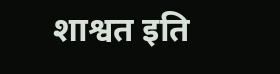शाश्वत इति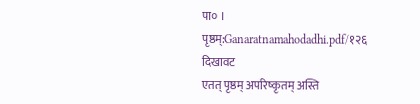पा० ।
पृष्ठम्:Ganaratnamahodadhi.pdf/१२६
दिखावट
एतत् पृष्ठम् अपरिष्कृतम् अस्ति